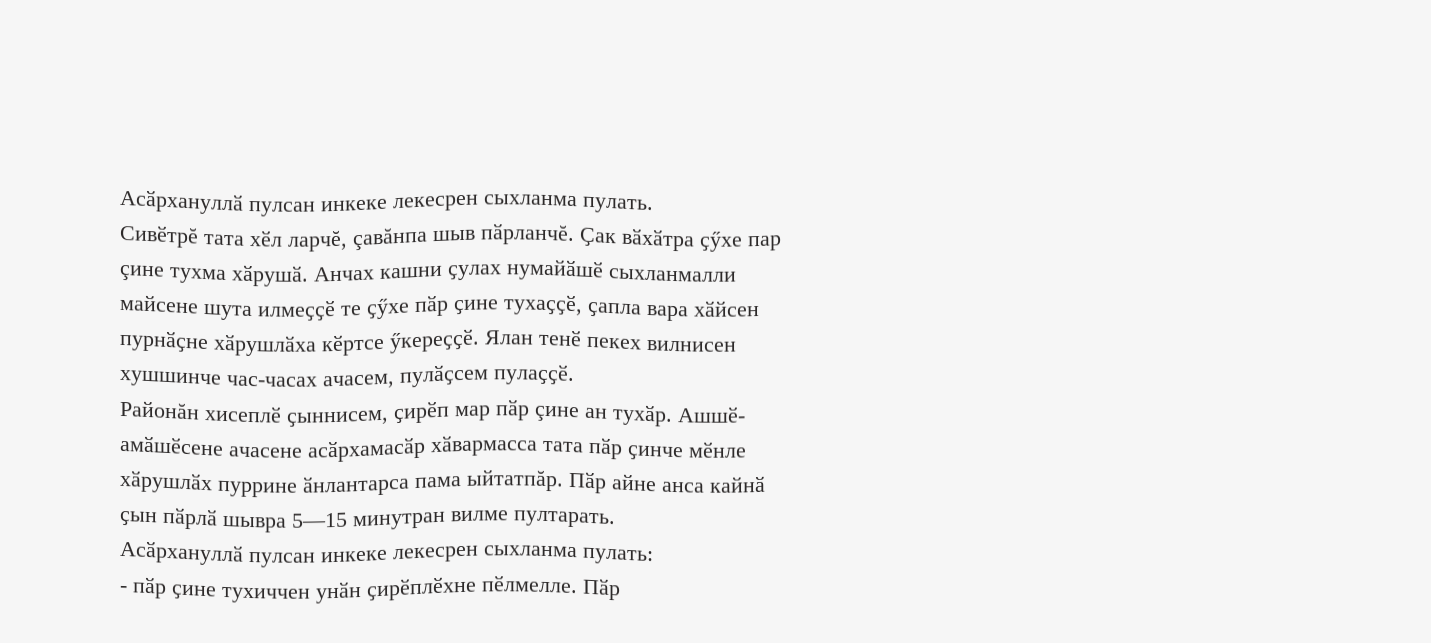Асӑрхануллӑ пулсан инкеке лекесрен сыхланма пулать.
Сивӗтрĕ тата хӗл ларчĕ, çавăнпа шыв пӑрланчĕ. Ҫак вӑхӑтра ҫӳхе пар çине тухма хӑрушӑ. Анчах кашни ҫулах нумайӑшӗ сыхланмалли майсене шута илмеҫҫӗ те ҫӳхе пӑр ҫине тухаҫҫӗ, ҫапла вара хӑйсен пурнӑҫне хӑрушлӑха кӗртсе ӳкереҫҫӗ. Ялан тенӗ пекех вилнисен хушшинче час-часах ачасем, пулӑҫсем пулаҫҫӗ.
Районăн хисеплӗ ҫыннисем, ҫирӗп мар пӑр çине ан тухӑр. Ашшӗ-амӑшӗсене ачасене асӑрхамасӑр хӑвармасса тата пӑр ҫинче мӗнле хӑрушлӑх пуррине ӑнлантарса пама ыйтатпăр. Пӑр айне анса кайнӑ ҫын пӑрлӑ шывра 5—15 минутран вилме пултарать.
Асӑрхануллӑ пулсан инкеке лекесрен сыхланма пулать:
- пӑр ҫине тухиччен унӑн ҫирӗплӗхне пӗлмелле. Пӑр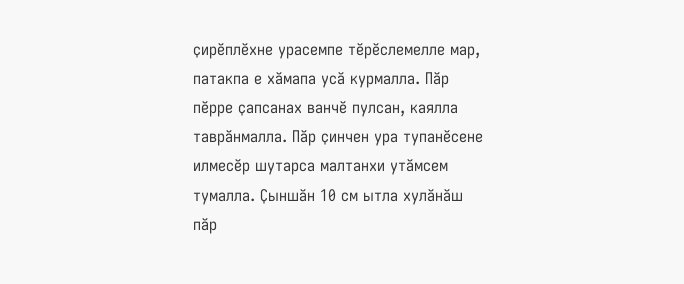ҫирӗплӗхне урасемпе тӗрӗслемелле мар, патакпа е хӑмапа усӑ курмалла. Пӑр пӗрре ҫапсанах ванчĕ пулсан, каялла таврӑнмалла. Пӑр ҫинчен ура тупанӗсене илмесӗр шутарса малтанхи утӑмсем тумалла. Ҫыншӑн 10 см ытла хулăнăш пӑр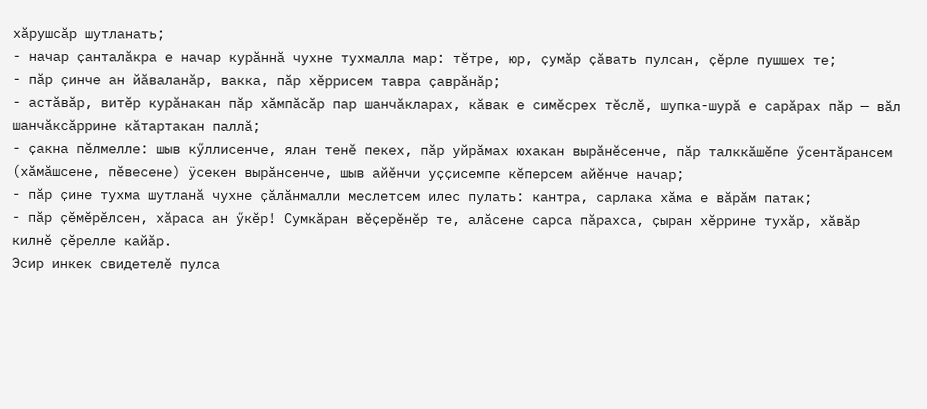хӑрушсӑр шутланать;
- начар ҫанталӑкра е начар курӑннӑ чухне тухмалла мар: тӗтре, юр, ҫумӑр ҫӑвать пулсан, ҫӗрле пушшех те;
- пӑр ҫинче ан йӑваланӑр, вакка, пӑр хӗррисем тавра ҫаврӑнӑр;
- астӑвӑр, витӗр курӑнакан пӑр хӑмпӑсӑр пар шанчăкларах, кӑвак е симӗсрех тӗслӗ, шупка-шурӑ е сарӑрах пӑр — вӑл шанчӑксӑррине кӑтартакан паллӑ;
- ҫакна пӗлмелле: шыв кӳллисенче, ялан тенӗ пекех, пӑр уйрӑмах юхакан вырӑнӗсенче, пӑр талккӑшӗпе ӳсентӑрансем (хӑмӑшсене, пӗвесене) ÿсекен вырӑнсенче, шыв айӗнчи уҫҫисемпе кӗперсем айӗнче начар;
- пӑр ҫине тухма шутланӑ чухне ҫӑлӑнмалли меслетсем илес пулать: кантра, сарлака хӑма е вӑрӑм патак;
- пӑр ҫӗмӗрӗлсен, хӑраса ан ӳкӗр! Сумкӑран вӗҫерӗнӗр те, алăсене сарса пӑрахса, ҫыран хӗррине тухӑр, хӑвӑр килнӗ ҫӗрелле кайӑр.
Эсир инкек свидетелӗ пулса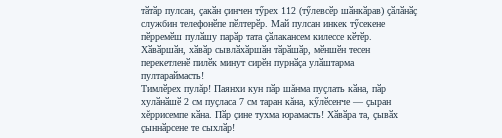тӑтӑр пулсан, ҫакӑн ҫинчен тӳрех 112 (тӳлевсӗр шӑнкӑрав) ҫӑлӑнӑҫ службин телефонӗпе пӗлтерӗр. Май пулсан инкек тӳсекене пӗрремӗш пулӑшу парӑр тата ҫӑлакансем килессе кӗтӗр. Хӑвӑршӑн, хӑвӑр сывлӑхӑршӑн тӑрӑшӑр, мӗншӗн тесен перекетленӗ пилӗк минут сирӗн пурнӑҫа улӑштарма пултараймасть!
Тимлӗрех пулăр! Паянхи кун пӑр шăнма пуҫлать кӑна, пӑр хулӑнӑшӗ 2 см пуҫласа 7 см таран кăна, кӳлӗсенче — ҫыран хĕррисемпе кӑна. Пӑр ҫине тухма юрамасть! Хӑвӑра та, ҫывӑх ҫыннӑрсене те сыхлӑр!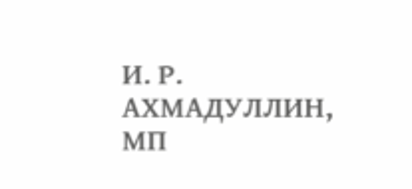И. Р. АХМАДУЛЛИН,
МП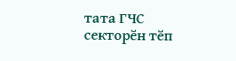тата ГЧС секторӗн тӗп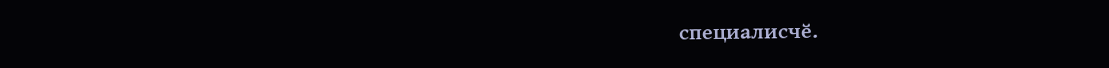специалисчӗ.